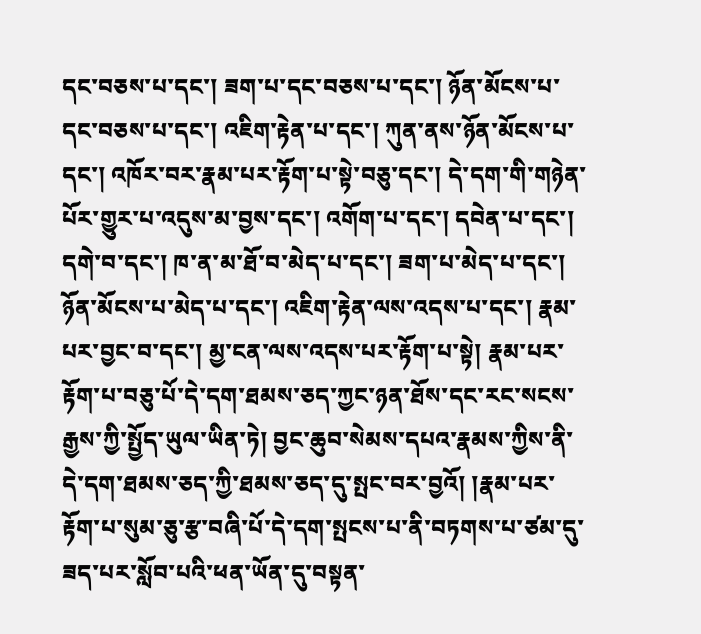དང་བཅས་པ་དང་། ཟག་པ་དང་བཅས་པ་དང་། ཉོན་མོངས་པ་དང་བཅས་པ་དང་། འཇིག་རྟེན་པ་དང་། ཀུན་ནས་ཉོན་མོངས་པ་དང་། འཁོར་བར་རྣམ་པར་རྟོག་པ་སྟེ་བཅུ་དང་། དེ་དག་གི་གཉེན་པོར་གྱུར་པ་འདུས་མ་བྱས་དང་། འགོག་པ་དང་། དབེན་པ་དང་། དགེ་བ་དང་། ཁ་ན་མ་ཐོ་བ་མེད་པ་དང་། ཟག་པ་མེད་པ་དང་། ཉོན་མོངས་པ་མེད་པ་དང་། འཇིག་རྟེན་ལས་འདས་པ་དང་། རྣམ་པར་བྱང་བ་དང་། མྱ་ངན་ལས་འདས་པར་རྟོག་པ་སྟེ། རྣམ་པར་རྟོག་པ་བཅུ་པོ་དེ་དག་ཐམས་ཅད་ཀྱང་ཉན་ཐོས་དང་རང་སངས་རྒྱས་ཀྱི་སྤྱོད་ཡུལ་ཡིན་ཏེ། བྱང་ཆུབ་སེམས་དཔའ་རྣམས་ཀྱིས་ནི་དེ་དག་ཐམས་ཅད་ཀྱི་ཐམས་ཅད་དུ་སྤང་བར་བྱའོ། །རྣམ་པར་རྟོག་པ་སུམ་ཅུ་རྩ་བཞི་པོ་དེ་དག་སྤངས་པ་ནི་བཏགས་པ་ཙམ་དུ་ཟད་པར་སློབ་པའི་ཕན་ཡོན་དུ་བསྟན་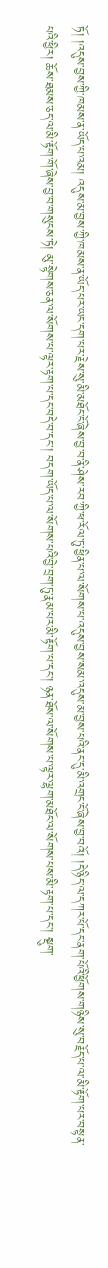ཏོ། །འདུས་བྱས་ཀྱི་ཁམས་ན་ཡོད་པ་འམ། འདུས་མ་བྱས་ཀྱི་ཁམས་ན་ཡོད་པར་ཡང་དག་པར་རྗེས་སུ་མི་མཐོང་ངོ་ཞེས་བྱ་བ་ནི་ཤེས་རབ་ཀྱི་ཕ་རོལ་ཏུ་ཕྱིན་པ་ལ་སོགས་པ་འདུས་བྱས་སམ་འདུས་མ་བྱས་པའི་ནང་དུ་མི་འགྲང་ངོ་ཞེས་བྱ་བའོ། །དེ་ཉིད་ལ་དཀར་པོ་དང་ནག་པོའི་ཕྱོགས་གཉིས་སུ་བརྗོད་པ་ལ་མི་རྟོག་པར་བསྟན་པའི་ཕྱིར། ཆོས་ཐམས་ཅད་ལ་མི་རྟོག་གོ་ཞེས་བྱ་བ་གསུངས་ཏེ། མུ་སྟེགས་ཅན་ལ་སོགས་པ་ལྟར་རྟག་པ་དང་བདེ་བ་དང་། བདག་ཡོད་པ་ལ་སོགས་པའི་བྱེ་བྲག་ཏུ་རྣམ་པར་མི་རྟོག་པ་དང་། ཉན་ཐོས་ལ་སོགས་པ་ལྟར་ལྷག་མཐོང་ལ་སོགས་པས་མི་རྟག་པ་དང་། སྡུག་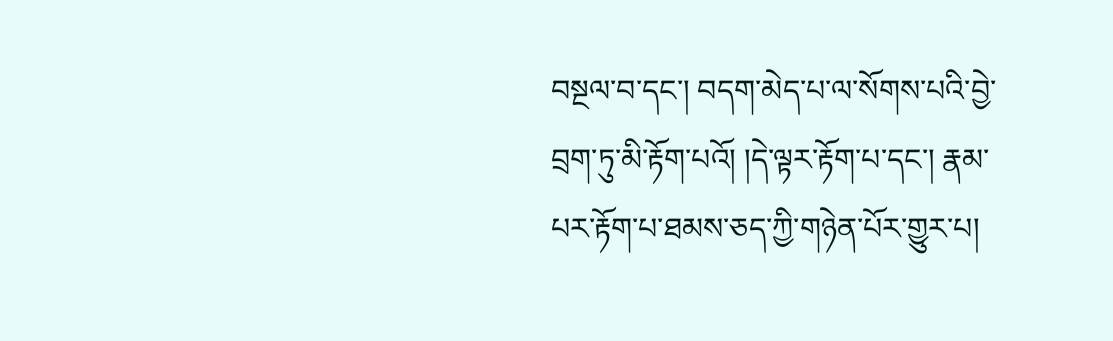བསྔལ་བ་དང་། བདག་མེད་པ་ལ་སོགས་པའི་བྱེ་བྲག་ཏུ་མི་རྟོག་པའོ། །དེ་ལྟར་རྟོག་པ་དང་། རྣམ་པར་རྟོག་པ་ཐམས་ཅད་ཀྱི་གཉེན་པོར་གྱུར་པ།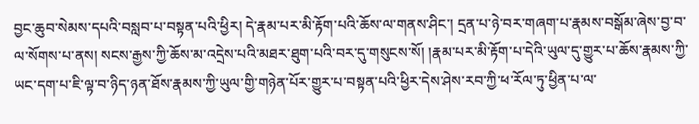བྱང་ཆུབ་སེམས་དཔའི་བསླབ་པ་བསྟན་པའི་ཕྱིར། དེ་རྣམ་པར་མི་རྟོག་པའི་ཆོས་ལ་གནས་ཤིང་། དྲན་པ་ཉེ་བར་གཞག་པ་རྣམས་བསྒོམ་ཞེས་བྱ་བ་ལ་སོགས་པ་ནས། སངས་རྒྱས་ཀྱི་ཆོས་མ་འདྲེས་པའི་མཐར་ཐུག་པའི་བར་དུ་གསུངས་སོ། །རྣམ་པར་མི་རྟོག་པ་དེའི་ཡུལ་དུ་གྱུར་པ་ཆོས་རྣམས་ཀྱི་ཡང་དག་པ་ཇི་ལྟ་བ་ཉིད་ཉན་ཐོས་རྣམས་ཀྱི་ཡུལ་གྱི་གཉེན་པོར་གྱུར་པ་བསྟན་པའི་ཕྱིར་དེས་ཤེས་རབ་ཀྱི་ཕ་རོལ་ཏུ་ཕྱིན་པ་ལ་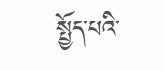སྤྱོད་པའི་